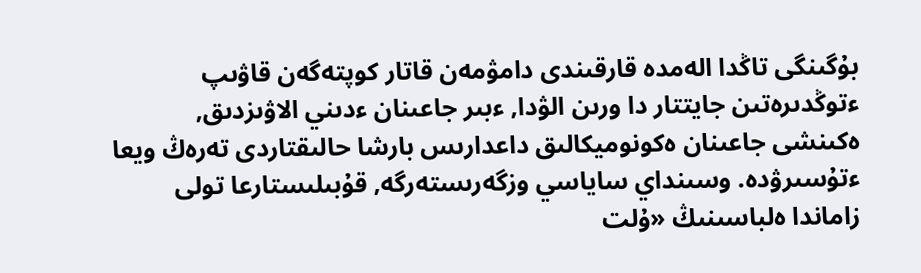بۇگىنگى تاڭدا الەمدە قارقىندى دامۋمەن قاتار كوپتەگەن قاۋىپ ءتوڭدىرەتىن جايتتار دا ورىن الۋدا, ءبىر جاعىنان ءدىني الاۋىزدىق, ەكىنشى جاعىنان ەكونوميكالىق داعدارىس بارشا حالىقتاردى تەرەڭ ويعا ءتۇسىرۋدە. وسىنداي ساياسي وزگەرىستەرگە, قۇبىلىستارعا تولى زاماندا ەلباسىنىڭ «ۇلت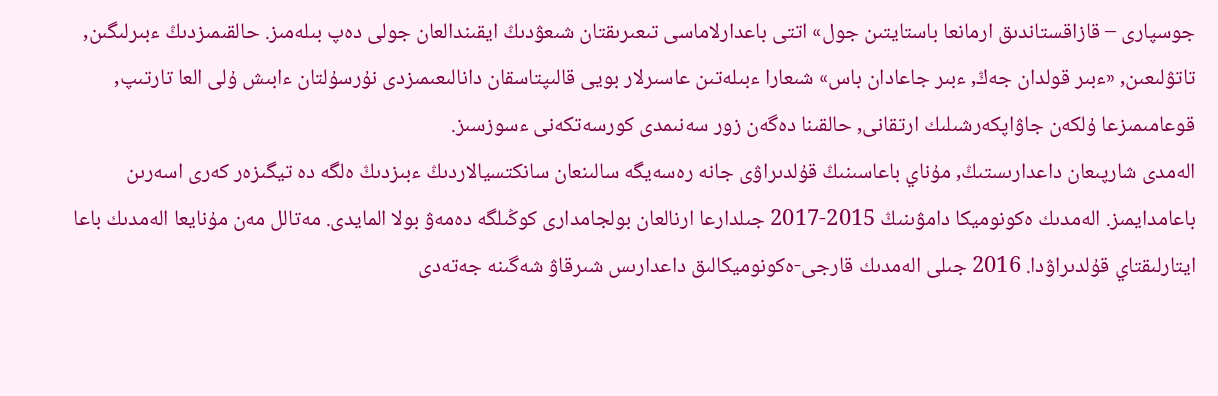جوسپارى – قازاقستاندىق ارمانعا باستايتىن جول» اتتى باعدارلاماسى تىعىرىقتان شىعۋدىڭ ايقىندالعان جولى دەپ بىلەمىز. حالقىمىزدىڭ ءبىرلىگىن, تاتۋلىعىن, «ءبىر قولدان جەڭ, ءبىر جاعادان باس» شىعارا ءبىلەتىن عاسىرلار بويى قالىپتاسقان دانالىعىمىزدى نۇرسۇلتان ءابىش ۇلى العا تارتىپ, قوعامىمىزعا ۇلكەن جاۋاپكەرشىلىك ارتقانى, حالقىنا دەگەن زور سەنىمدى كورسەتكەنى ءسوزسىز.
الەمدى شارپىعان داعدارىستىڭ, مۇناي باعاسىنىڭ قۇلدىراۋى جانە رەسەيگە سالىنعان سانكتسيالاردىڭ ءبىزدىڭ ەلگە دە تيگىزەر كەرى اسەرىن باعامدايمىز. الەمدىك ەكونوميكا دامۋىنىڭ 2015-2017 جىلدارعا ارنالعان بولجامدارى كوڭىلگە دەمەۋ بولا المايدى. مەتالل مەن مۇنايعا الەمدىك باعا ايتارلىقتاي قۇلدىراۋدا. 2016 جىلى الەمدىك قارجى-ەكونوميكالىق داعدارىس شىرقاۋ شەگىنە جەتەدى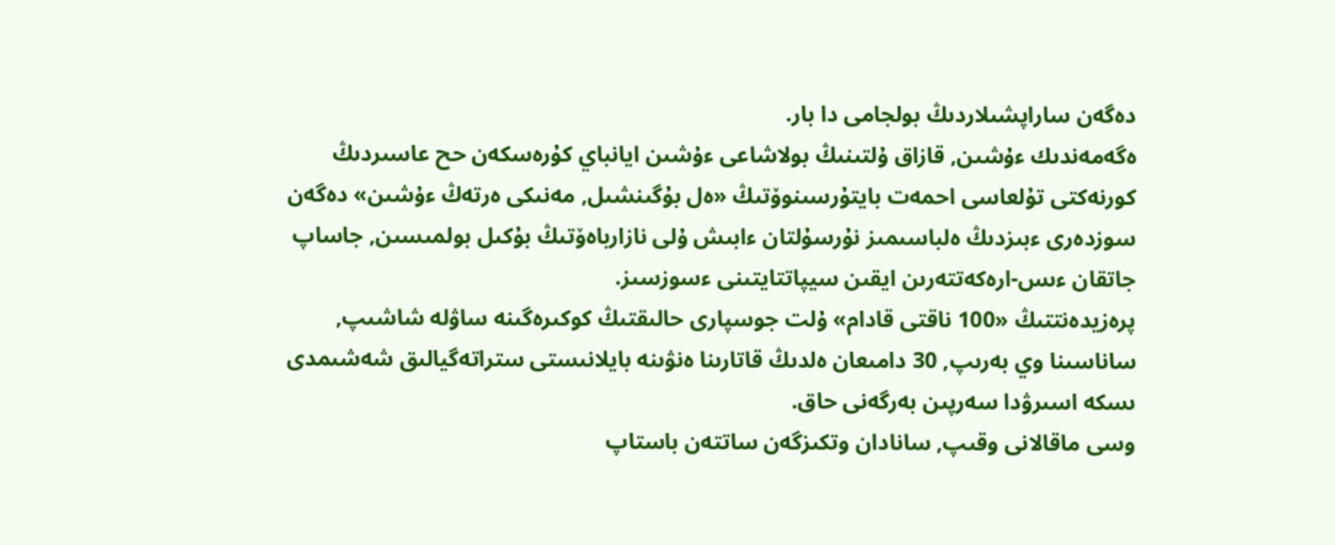دەگەن ساراپشىلاردىڭ بولجامى دا بار.
ەگەمەندىك ءۇشىن, قازاق ۇلتىنىڭ بولاشاعى ءۇشىن ايانباي كۇرەسكەن حح عاسىردىڭ كورنەكتى تۇلعاسى احمەت بايتۇرسىنوۆتىڭ «ەل بۇگىنشىل, مەنىكى ەرتەڭ ءۇشىن» دەگەن سوزدەرى ءبىزدىڭ ەلباسىمىز نۇرسۇلتان ءابىش ۇلى نازارباەۆتىڭ بۇكىل بولمىسىن, جاساپ جاتقان ءىس-ارەكەتتەرىن ايقىن سيپاتتايتىنى ءسوزسىز.
پرەزيدەنتتىڭ «100 ناقتى قادام» ۇلت جوسپارى حالىقتىڭ كوكىرەگىنە ساۋلە شاشىپ, ساناسىنا وي بەرىپ, 30 دامىعان ەلدىڭ قاتارىنا ەنۋىنە بايلانىستى ستراتەگيالىق شەشىمدى ىسكە اسىرۋدا سەرپىن بەرگەنى حاق.
وسى ماقالانى وقىپ, سانادان وتكىزگەن ساتتەن باستاپ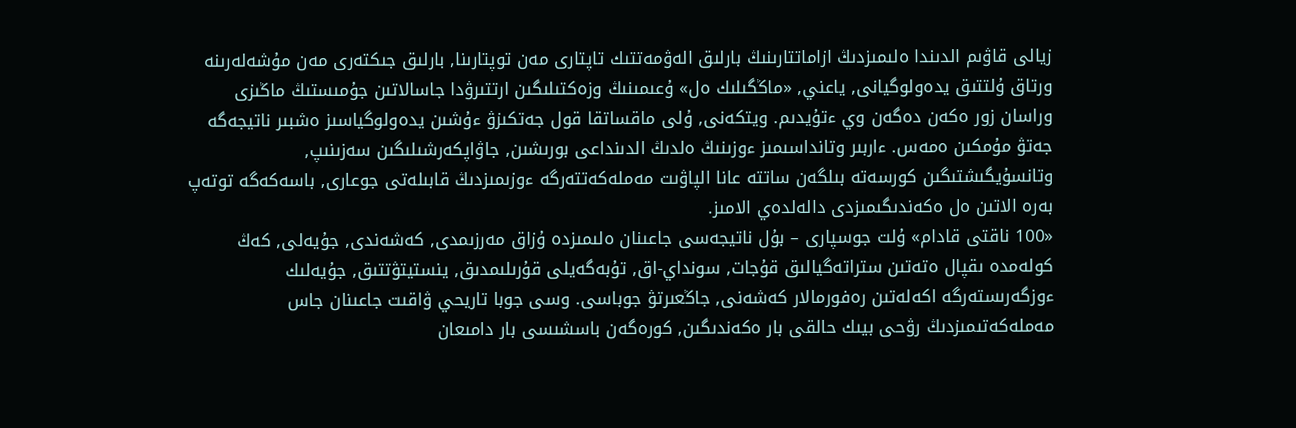زيالى قاۋىم الدىندا ەلىمىزدىڭ ازاماتتارىنىڭ بارلىق الەۋمەتتىك تاپتارى مەن توپتارىنا, بارلىق جىكتەرى مەن مۇشەلەرىنە ورتاق ۇلتتىق يدەولوگيانى, ياعني, «ماڭگىلىك ەل» ۇعىمىنىڭ وزەكتىلىگىن ارتتىرۋدا جاسالاتىن جۇمىستىڭ ماڭىزى وراسان زور ەكەن دەگەن وي ءتۇيدىم. ويتكەنى, ۇلى ماقساتقا قول جەتكىزۋ ءۇشىن يدەولوگياسىز ەشبىر ناتيجەگە جەتۋ مۇمكىن ەمەس. ءاربىر وتانداسىمىز ءوزىنىڭ ەلدىڭ الدىنداعى بورىشىن, جاۋاپكەرشىلىگىن سەزىنىپ, وتانسۇيگىشتىگىن كورسەتە بىلگەن ساتتە عانا الپاۋىت مەملەكەتتەرگە ءوزىمىزدىڭ قابىلەتى جوعارى, باسەكەگە توتەپ بەرە الاتىن ەل ەكەندىگىمىزدى دالەلدەي الامىز.
«100 ناقتى قادام» ۇلت جوسپارى – بۇل ناتيجەسى جاعىنان ەلىمىزدە ۇزاق مەرزىمدى, كەشەندى, جۇيەلى, كەڭ كولەمدە ىقپال ەتەتىن ستراتەگيالىق قۇجات, سونداي-اق, تۇبەگەيلى قۇرىلىمدىق, ينستيتۋتتىق, جۇيەلىك ءوزگەرىستەرگە اكەلەتىن رەفورمالار كەشەنى, جاڭعىرتۋ جوباسى. وسى جوبا تاريحي ۋاقىت جاعىنان جاس مەملەكەتىمىزدىڭ رۋحى بيىك حالقى بار ەكەندىگىن, كورەگەن باسشىسى بار دامىعان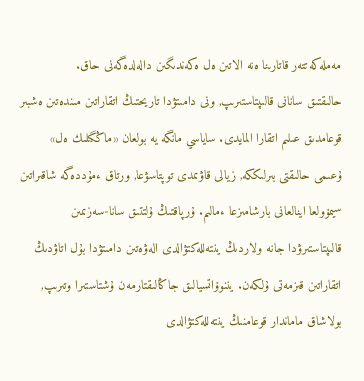مەملەكەتتەر قاتارىنا ەنە الاتىن ەل ەكەندىگىن دالەلدەگەنى حاق.
حالىقتىق سانانى قالىپتاستىرىپ, ونى دامىتۋدا تاريحتىڭ اتقاراتىن مىندەتىن ەشبىر قوعامدىق عىلىم اتقارا المايدى. ساياسي مانگە يە بولعان «ماڭگىلىك ەل» ۇعىمى حالىقتى بىرلىككە, زيالى قاۋىمدى توپتاسۋعا, ورتاق ءمۇددەگە شاقىراتىن سيمۆولعا اينالعانى بارشامىزعا ءمالىم. ۇرپاقتىڭ ۇلتتىق سانا-سەزىمىن قالىپتاستىرۋدا جانە ولاردىڭ ينتەللەكتۋالدى الەۋەتىن دامىتۋدا بۇل اتاۋدىڭ اتقاراتىن قىزمەتى ۇلكەن. يننوۆاتسيالىق جاڭالىقتارمەن ۇشتاستىرا وتىرىپ, بولاشاق ماماندار قوعامنىڭ ينتەللەكتۋالدى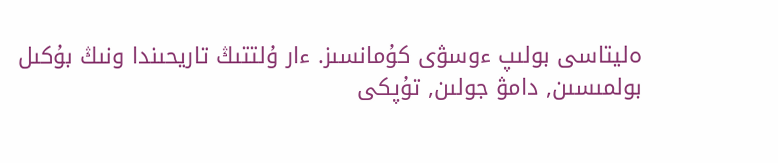ەليتاسى بولىپ ءوسۋى كۇمانسىز. ءار ۇلتتىڭ تاريحىندا ونىڭ بۇكىل بولمىسىن, دامۋ جولىن, تۇپكى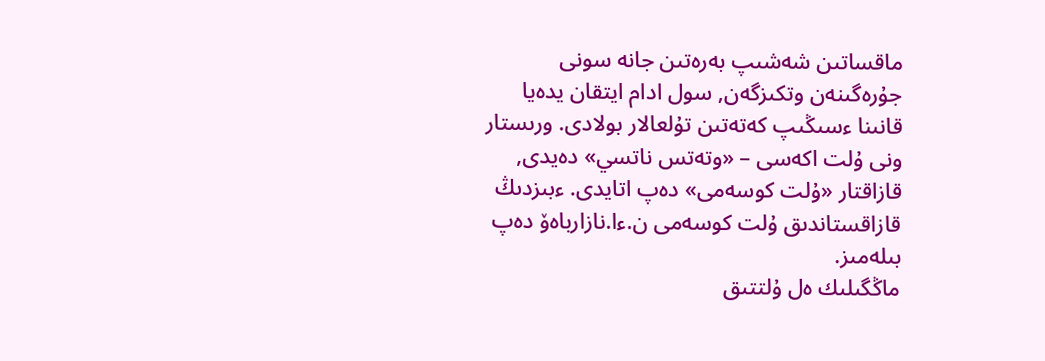ماقساتىن شەشىپ بەرەتىن جانە سونى جۇرەگىنەن وتكىزگەن, سول ادام ايتقان يدەيا قانىنا ءسىڭىپ كەتەتىن تۇلعالار بولادى. ورىستار ونى ۇلت اكەسى – «وتەتس ناتسي» دەيدى, قازاقتار «ۇلت كوسەمى» دەپ اتايدى. ءبىزدىڭ قازاقستاندىق ۇلت كوسەمى ن.ءا.نازارباەۆ دەپ بىلەمىز.
ماڭگىلىك ەل ۇلتتىق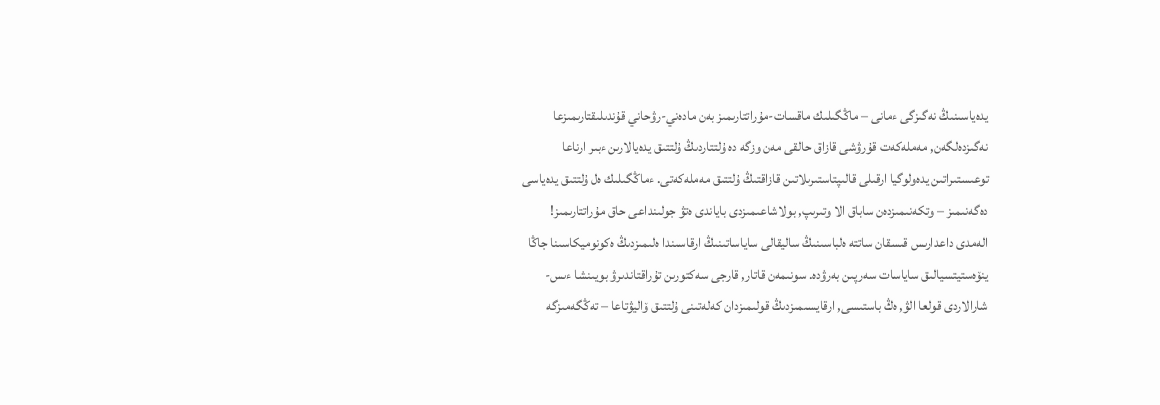يدەياسىنىڭ نەگىزگى ءمانى – ماڭگىلىك ماقسات-مۇراتتارىمىز بەن مادەني-رۋحاني قۇندىلىقتارىمىزعا نەگىزدەلگەن, مەملەكەت قۇرۋشى قازاق حالقى مەن وزگە دە ۇلتتاردىڭ ۇلتتىق يدەيالارىن ءبىر ارناعا توعىستىراتىن يدەولوگيا ارقىلى قالىپتاستىرىلاتىن قازاقتىڭ ۇلتتىق مەملەكەتى. ءماڭگىلىك ەل ۇلتتىق يدەياسى دەگەنىمىز – وتكەنىمىزدەن ساباق الا وتىرىپ, بولاشاعىمىزدى باياندى ەتۋ جولىنداعى حاق مۇراتتارىمىز!
الەمدى داعدارىس قىسقان ساتتە ەلباسىنىڭ ساليقالى ساياساتىنىڭ ارقاسىندا ەلىمىزدىڭ ەكونوميكاسىنا جاڭا ينۆەستيتسيالىق ساياسات سەرپىن بەرۋدە. سونىمەن قاتار, قارجى سەكتورىن تۇراقتاندىرۋ بويىنشا ءىس-شارالاردى قولعا الۋ, ەڭ باستىسى, ارقايسىمىزدىڭ قولىمىزدان كەلەتىنى ۇلتتىق ۆاليۋتاعا – تەڭگەمىزگە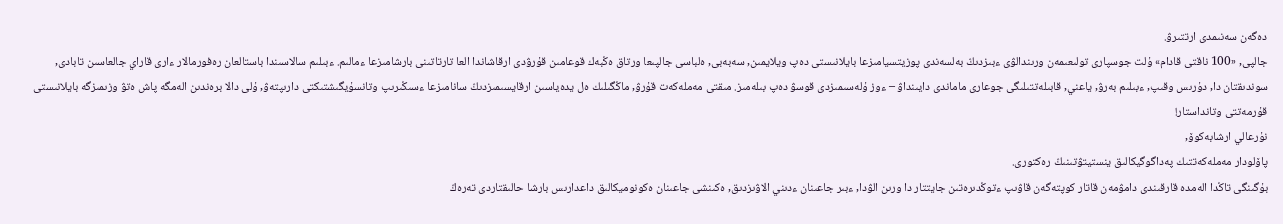دەگەن سەنىمدى ارتتىرۋ.
جالپى, «100 ناقتى قادام» ۇلت جوسپارى تولىعىمەن ورىندالۋى ءبىزدىڭ بەلسەندى پوزيتسيامىزعا بايلانىستى دەپ ويلايمىن, سەبەبى, ەلباسى جالپىعا ورتاق ەڭبەك قوعامىن قۇرۋدى ارقاشاندا العا تارتاتىنى بارشامىزعا ءمالىم. ءبىلىم سالاسىندا باستالعان رەفورمالار ءارى قاراي جالعاسىن تابادى, سوندىقتان دا, دۇرىس وقىپ, ءبىلىم بەرۋ, ياعني, قابىلەتتىلىگى جوعارى ماماندى دايىنداۋ – ءوز ۇلەسىمىزدى قوسۋ دەپ بىلەمىز. مىقتى مەملەكەت قۇرۋ, ماڭگىلىك ەل يدەياسىن ارقايسىمىزدىڭ سانامىزعا ءسىڭىرىپ وتانسۇيگىشتىكتى دارىپتەۋ, ۇلى دالا برەندىن الەمگە پاش ەتۋ وزىمىزگە بايلانىستى قۇرمەتتى وتانداستار!
نۇرعالي ارشابەكوۆ,
پاۆلودار مەملەكەتتىك پەداگوگيكالىق ينستيتۋتىنىڭ رەكتورى.
بۇگىنگى تاڭدا الەمدە قارقىندى دامۋمەن قاتار كوپتەگەن قاۋىپ ءتوڭدىرەتىن جايتتار دا ورىن الۋدا, ءبىر جاعىنان ءدىني الاۋىزدىق, ەكىنشى جاعىنان ەكونوميكالىق داعدارىس بارشا حالىقتاردى تەرەڭ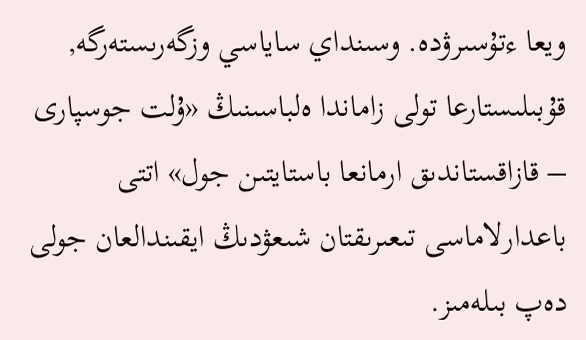ويعا ءتۇسىرۋدە. وسىنداي ساياسي وزگەرىستەرگە, قۇبىلىستارعا تولى زاماندا ەلباسىنىڭ «ۇلت جوسپارى – قازاقستاندىق ارمانعا باستايتىن جول» اتتى باعدارلاماسى تىعىرىقتان شىعۋدىڭ ايقىندالعان جولى دەپ بىلەمىز.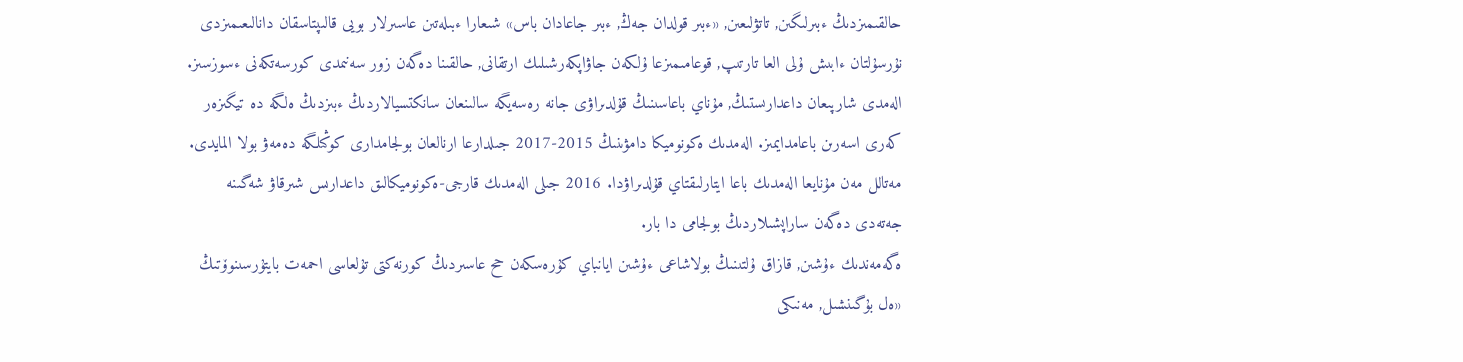حالقىمىزدىڭ ءبىرلىگىن, تاتۋلىعىن, «ءبىر قولدان جەڭ, ءبىر جاعادان باس» شىعارا ءبىلەتىن عاسىرلار بويى قالىپتاسقان دانالىعىمىزدى نۇرسۇلتان ءابىش ۇلى العا تارتىپ, قوعامىمىزعا ۇلكەن جاۋاپكەرشىلىك ارتقانى, حالقىنا دەگەن زور سەنىمدى كورسەتكەنى ءسوزسىز.
الەمدى شارپىعان داعدارىستىڭ, مۇناي باعاسىنىڭ قۇلدىراۋى جانە رەسەيگە سالىنعان سانكتسيالاردىڭ ءبىزدىڭ ەلگە دە تيگىزەر كەرى اسەرىن باعامدايمىز. الەمدىك ەكونوميكا دامۋىنىڭ 2015-2017 جىلدارعا ارنالعان بولجامدارى كوڭىلگە دەمەۋ بولا المايدى. مەتالل مەن مۇنايعا الەمدىك باعا ايتارلىقتاي قۇلدىراۋدا. 2016 جىلى الەمدىك قارجى-ەكونوميكالىق داعدارىس شىرقاۋ شەگىنە جەتەدى دەگەن ساراپشىلاردىڭ بولجامى دا بار.
ەگەمەندىك ءۇشىن, قازاق ۇلتىنىڭ بولاشاعى ءۇشىن ايانباي كۇرەسكەن حح عاسىردىڭ كورنەكتى تۇلعاسى احمەت بايتۇرسىنوۆتىڭ «ەل بۇگىنشىل, مەنىكى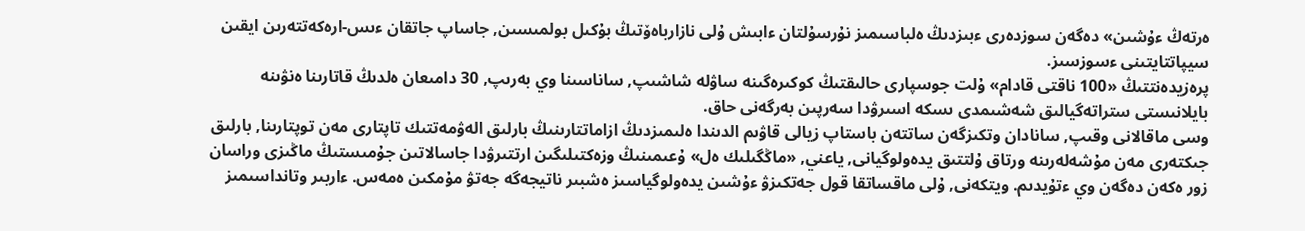ەرتەڭ ءۇشىن» دەگەن سوزدەرى ءبىزدىڭ ەلباسىمىز نۇرسۇلتان ءابىش ۇلى نازارباەۆتىڭ بۇكىل بولمىسىن, جاساپ جاتقان ءىس-ارەكەتتەرىن ايقىن سيپاتتايتىنى ءسوزسىز.
پرەزيدەنتتىڭ «100 ناقتى قادام» ۇلت جوسپارى حالىقتىڭ كوكىرەگىنە ساۋلە شاشىپ, ساناسىنا وي بەرىپ, 30 دامىعان ەلدىڭ قاتارىنا ەنۋىنە بايلانىستى ستراتەگيالىق شەشىمدى ىسكە اسىرۋدا سەرپىن بەرگەنى حاق.
وسى ماقالانى وقىپ, سانادان وتكىزگەن ساتتەن باستاپ زيالى قاۋىم الدىندا ەلىمىزدىڭ ازاماتتارىنىڭ بارلىق الەۋمەتتىك تاپتارى مەن توپتارىنا, بارلىق جىكتەرى مەن مۇشەلەرىنە ورتاق ۇلتتىق يدەولوگيانى, ياعني, «ماڭگىلىك ەل» ۇعىمىنىڭ وزەكتىلىگىن ارتتىرۋدا جاسالاتىن جۇمىستىڭ ماڭىزى وراسان زور ەكەن دەگەن وي ءتۇيدىم. ويتكەنى, ۇلى ماقساتقا قول جەتكىزۋ ءۇشىن يدەولوگياسىز ەشبىر ناتيجەگە جەتۋ مۇمكىن ەمەس. ءاربىر وتانداسىمىز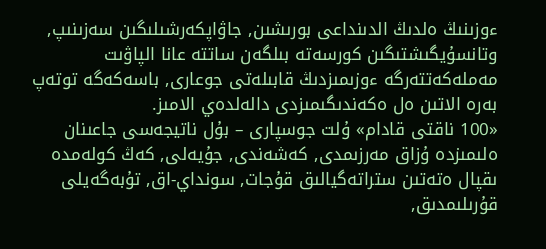ءوزىنىڭ ەلدىڭ الدىنداعى بورىشىن, جاۋاپكەرشىلىگىن سەزىنىپ, وتانسۇيگىشتىگىن كورسەتە بىلگەن ساتتە عانا الپاۋىت مەملەكەتتەرگە ءوزىمىزدىڭ قابىلەتى جوعارى, باسەكەگە توتەپ بەرە الاتىن ەل ەكەندىگىمىزدى دالەلدەي الامىز.
«100 ناقتى قادام» ۇلت جوسپارى – بۇل ناتيجەسى جاعىنان ەلىمىزدە ۇزاق مەرزىمدى, كەشەندى, جۇيەلى, كەڭ كولەمدە ىقپال ەتەتىن ستراتەگيالىق قۇجات, سونداي-اق, تۇبەگەيلى قۇرىلىمدىق,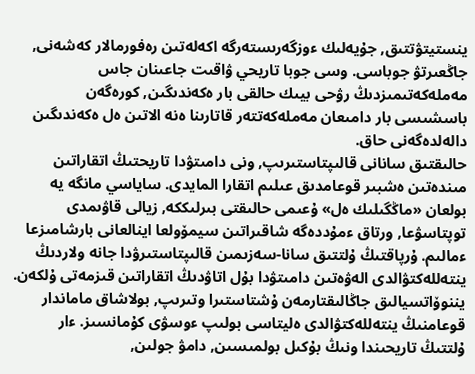ينستيتۋتتىق, جۇيەلىك ءوزگەرىستەرگە اكەلەتىن رەفورمالار كەشەنى, جاڭعىرتۋ جوباسى. وسى جوبا تاريحي ۋاقىت جاعىنان جاس مەملەكەتىمىزدىڭ رۋحى بيىك حالقى بار ەكەندىگىن, كورەگەن باسشىسى بار دامىعان مەملەكەتتەر قاتارىنا ەنە الاتىن ەل ەكەندىگىن دالەلدەگەنى حاق.
حالىقتىق سانانى قالىپتاستىرىپ, ونى دامىتۋدا تاريحتىڭ اتقاراتىن مىندەتىن ەشبىر قوعامدىق عىلىم اتقارا المايدى. ساياسي مانگە يە بولعان «ماڭگىلىك ەل» ۇعىمى حالىقتى بىرلىككە, زيالى قاۋىمدى توپتاسۋعا, ورتاق ءمۇددەگە شاقىراتىن سيمۆولعا اينالعانى بارشامىزعا ءمالىم. ۇرپاقتىڭ ۇلتتىق سانا-سەزىمىن قالىپتاستىرۋدا جانە ولاردىڭ ينتەللەكتۋالدى الەۋەتىن دامىتۋدا بۇل اتاۋدىڭ اتقاراتىن قىزمەتى ۇلكەن. يننوۆاتسيالىق جاڭالىقتارمەن ۇشتاستىرا وتىرىپ, بولاشاق ماماندار قوعامنىڭ ينتەللەكتۋالدى ەليتاسى بولىپ ءوسۋى كۇمانسىز. ءار ۇلتتىڭ تاريحىندا ونىڭ بۇكىل بولمىسىن, دامۋ جولىن,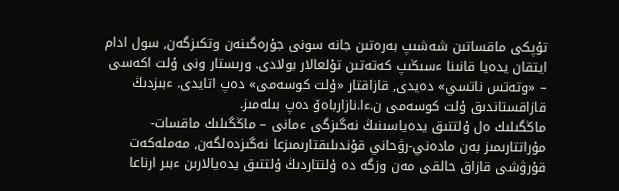تۇپكى ماقساتىن شەشىپ بەرەتىن جانە سونى جۇرەگىنەن وتكىزگەن, سول ادام ايتقان يدەيا قانىنا ءسىڭىپ كەتەتىن تۇلعالار بولادى. ورىستار ونى ۇلت اكەسى – «وتەتس ناتسي» دەيدى, قازاقتار «ۇلت كوسەمى» دەپ اتايدى. ءبىزدىڭ قازاقستاندىق ۇلت كوسەمى ن.ءا.نازارباەۆ دەپ بىلەمىز.
ماڭگىلىك ەل ۇلتتىق يدەياسىنىڭ نەگىزگى ءمانى – ماڭگىلىك ماقسات-مۇراتتارىمىز بەن مادەني-رۋحاني قۇندىلىقتارىمىزعا نەگىزدەلگەن, مەملەكەت قۇرۋشى قازاق حالقى مەن وزگە دە ۇلتتاردىڭ ۇلتتىق يدەيالارىن ءبىر ارناعا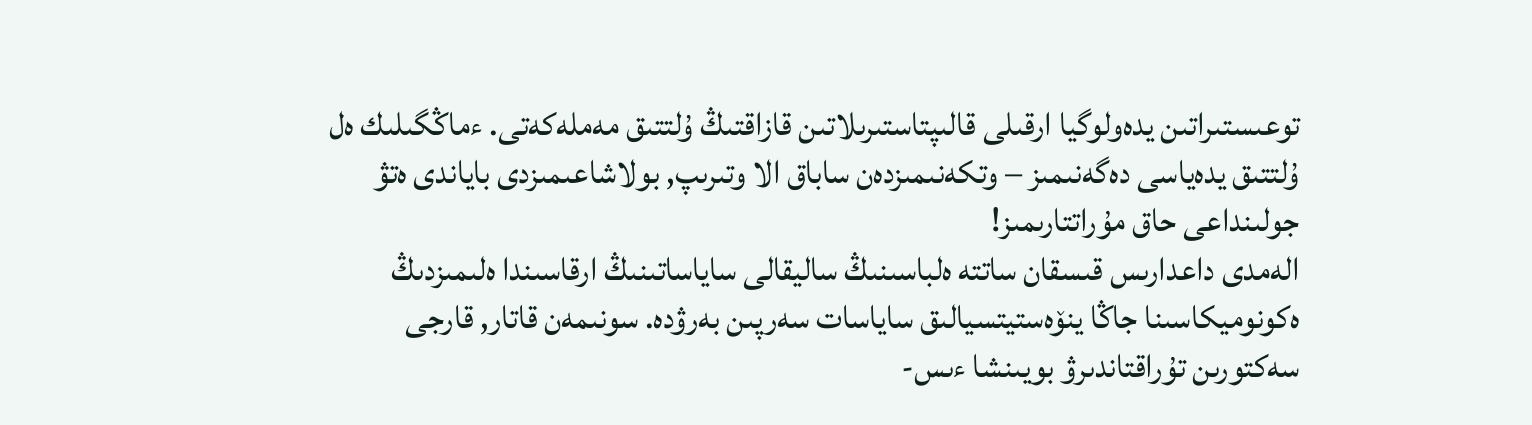توعىستىراتىن يدەولوگيا ارقىلى قالىپتاستىرىلاتىن قازاقتىڭ ۇلتتىق مەملەكەتى. ءماڭگىلىك ەل ۇلتتىق يدەياسى دەگەنىمىز – وتكەنىمىزدەن ساباق الا وتىرىپ, بولاشاعىمىزدى باياندى ەتۋ جولىنداعى حاق مۇراتتارىمىز!
الەمدى داعدارىس قىسقان ساتتە ەلباسىنىڭ ساليقالى ساياساتىنىڭ ارقاسىندا ەلىمىزدىڭ ەكونوميكاسىنا جاڭا ينۆەستيتسيالىق ساياسات سەرپىن بەرۋدە. سونىمەن قاتار, قارجى سەكتورىن تۇراقتاندىرۋ بويىنشا ءىس-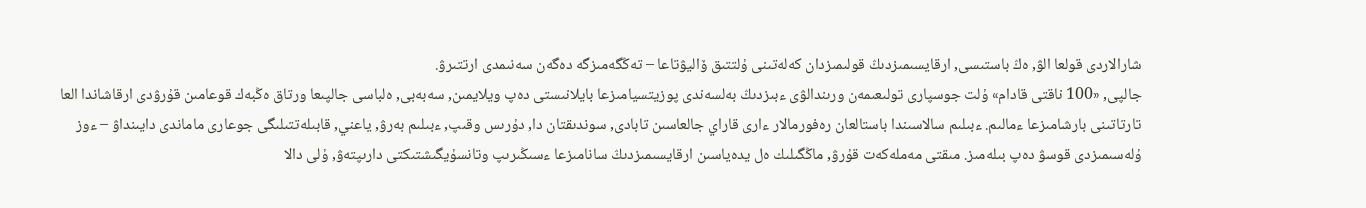شارالاردى قولعا الۋ, ەڭ باستىسى, ارقايسىمىزدىڭ قولىمىزدان كەلەتىنى ۇلتتىق ۆاليۋتاعا – تەڭگەمىزگە دەگەن سەنىمدى ارتتىرۋ.
جالپى, «100 ناقتى قادام» ۇلت جوسپارى تولىعىمەن ورىندالۋى ءبىزدىڭ بەلسەندى پوزيتسيامىزعا بايلانىستى دەپ ويلايمىن, سەبەبى, ەلباسى جالپىعا ورتاق ەڭبەك قوعامىن قۇرۋدى ارقاشاندا العا تارتاتىنى بارشامىزعا ءمالىم. ءبىلىم سالاسىندا باستالعان رەفورمالار ءارى قاراي جالعاسىن تابادى, سوندىقتان دا, دۇرىس وقىپ, ءبىلىم بەرۋ, ياعني, قابىلەتتىلىگى جوعارى ماماندى دايىنداۋ – ءوز ۇلەسىمىزدى قوسۋ دەپ بىلەمىز. مىقتى مەملەكەت قۇرۋ, ماڭگىلىك ەل يدەياسىن ارقايسىمىزدىڭ سانامىزعا ءسىڭىرىپ وتانسۇيگىشتىكتى دارىپتەۋ, ۇلى دالا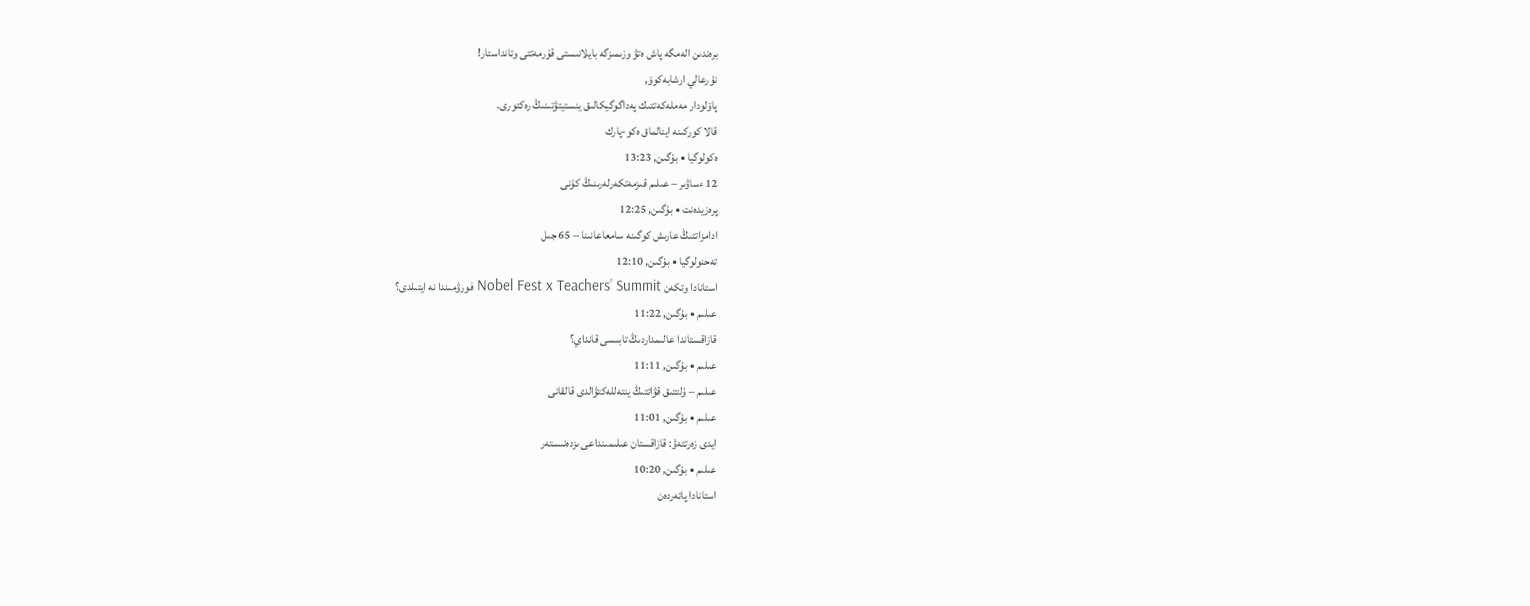برەندىن الەمگە پاش ەتۋ وزىمىزگە بايلانىستى قۇرمەتتى وتانداستار!
نۇرعالي ارشابەكوۆ,
پاۆلودار مەملەكەتتىك پەداگوگيكالىق ينستيتۋتىنىڭ رەكتورى.
قالا كوركىنە اينالماق ەكو-پارك
ەكولوگيا • بۇگىن, 13:23
12 ءساۋىر – عىلىم قىزمەتكەرلەرىنىڭ كۇنى
پرەزيدەنت • بۇگىن, 12:25
ادامزاتتىڭ عارىش كوگىنە سامعاعانىنا – 65 جىل
تەحنولوگيا • بۇگىن, 12:10
استانادا وتكەن Nobel Fest x Teachers’ Summit فورۋمىندا نە ايتىلدى؟
عىلىم • بۇگىن, 11:22
قازاقستاندا عالىمداردىڭ تابىسى قانداي؟
عىلىم • بۇگىن, 11:11
عىلىم – ۇلتتىق قۋاتتىڭ ينتەللەكتۋالدى قالقانى
عىلىم • بۇگىن, 11:01
ايدى زەرتتەۋ: قازاقستان عىلىمىنداعى ىزدەنىستەر
عىلىم • بۇگىن, 10:20
استانادا پاتەردەن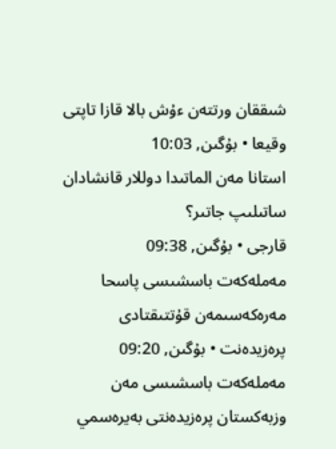شىققان ورتتەن ءۇش بالا قازا تاپتى
وقيعا • بۇگىن, 10:03
استانا مەن الماتىدا دوللار قانشادان ساتىلىپ جاتىر؟
قارجى • بۇگىن, 09:38
مەملەكەت باسشىسى پاسحا مەرەكەسىمەن قۇتتىقتادى
پرەزيدەنت • بۇگىن, 09:20
مەملەكەت باسشىسى مەن وزبەكستان پرەزيدەنتى بەيرەسمي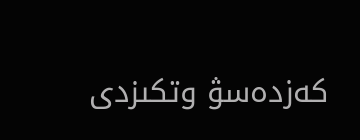كەزدەسۋ وتكىزدى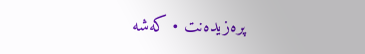پرەزيدەنت • كەشە